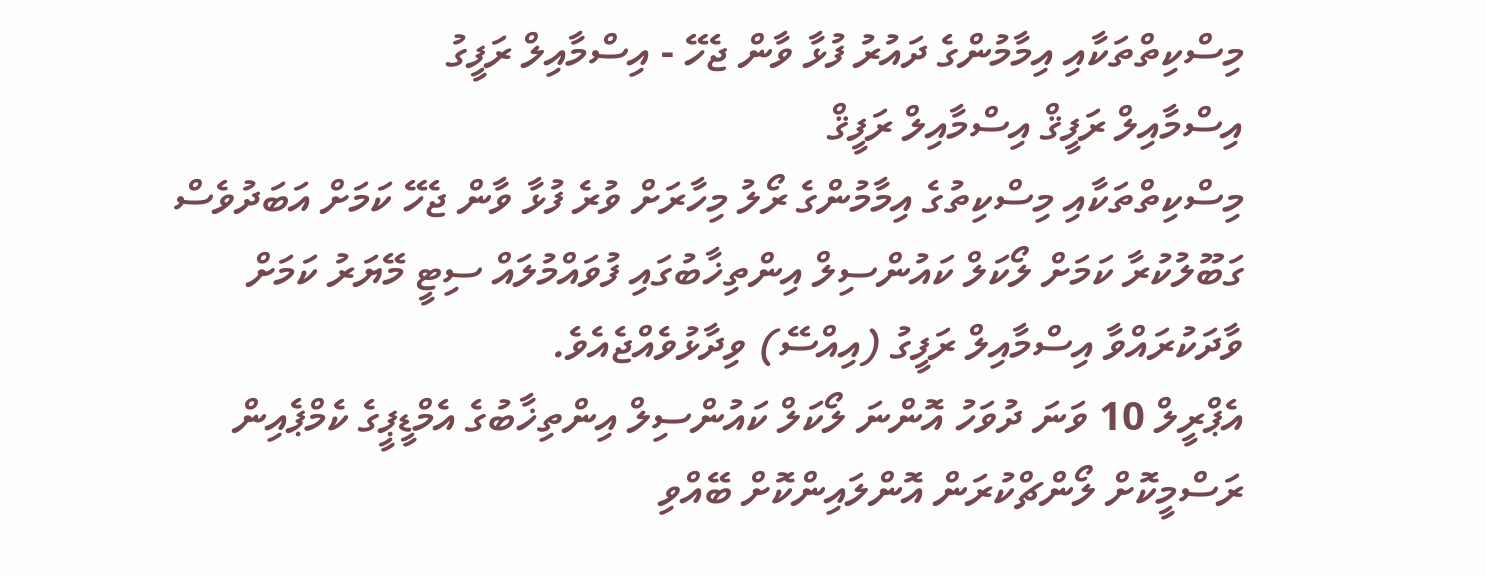މިސްކިތްތަކާއި އިމާމުންގެ ދައުރު ފުޅާ ވާން ޖެހޭ - އިސްމާއިލް ރަފީގު
އިސްމާއިލް ރަފީޤް އިސްމާއިލް ރަފީޤް
މިސްކިތްތަކާއި މިސްކިތުގެ އިމާމުންގެ ރޯލު މިހާރަށް ވުރެ ފުޅާ ވާން ޖެހޭ ކަމަށް އަބަދުވެސް ގަބޫލުކުރާ ކަމަށް ލޯކަލް ކައުންސިލް އިންތިޚާބުގައި ފުވައްމުލައް ސިޓީ މޭޔަރު ކަމަށް ވާދަކުރައްވާ އިސްމާއިލް ރަފީގު (އިއްސޭ) ވިދާޅުވެއްޖެއެވެ.
އެޕްރީލް 10 ވަނަ ދުވަހު އޮންނަ ލޯކަލް ކައުންސިލް އިންތިޚާބުގެ އެމްޑީޕީގެ ކެމްޕެއިން ރަސްމީކޮށް ލޯންޗްކުރަން އޮންލައިންކޮށް ބޭއްވި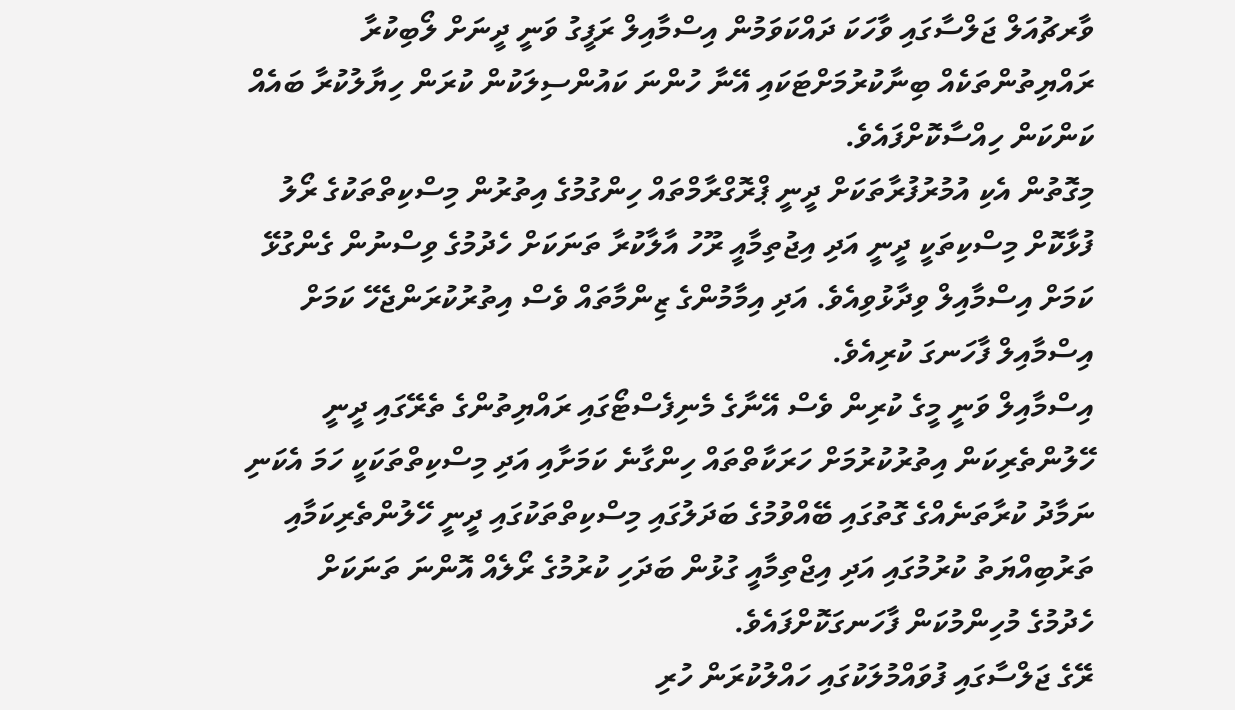ވާރޗުއަލް ޖަލްސާގައި ވާހަކަ ދައްކަވަމުން އިސްމާއިލް ރަފީގު ވަނީ ދީނަށް ލޯބިކުރާ ރައްޔިތުންތަކެއް ބިނާކުރުމަށްޓަކައި އޭނާ ހުންނަ ކައުންސިލަކުން ކުރަން ހިޔާލުކުރާ ބައެއް ކަންކަން ހިއްސާކޮށްފައެވެ.
މިގޮތުން އެކި އުމުރުފުރާތަކަށް ދީނީ ޕްރޮގްރާމްތައް ހިންގުމުގެ އިތުރުން މިސްކިތްތަކުގެ ރޯލު ފުޅާކޮށް މިސްކިތަކީ ދީނީ އަދި އިޖުތިމާއީ ރޫހު އާލާކުރާ ތަނަކަށް ހެދުމުގެ ވިސްނުން ގެންގުޅޭ ކަމަށް އިސްމާއިލް ވިދާޅުވިއެވެ. އަދި އިމާމުންގެ ޒިންމާތައް ވެސް އިތުރުކުރަންޖެހޭ ކަމަށް އިސްމާއިލް ފާހަނގަ ކުރިއެވެ.
އިސްމާއިލް ވަނީ މީގެ ކުރިން ވެސް އޭނާގެ މެނިފެސްޓޯގައި ރައްޔިތުންގެ ތެރޭގައި ދީނީ ހޭލުންތެރިކަން އިތުރުކުރުމަށް ހަރަކާތްތައް ހިންގާނެ ކަމަށާއި އަދި މިސްކިތްތަކަކީ ހަމަ އެކަނި ނަމާދު ކުރާތަނެއްގެ ގޮތުގައި ބޭއްވުމުގެ ބަދަލުގައި މިސްކިތްތަކުގައި ދީނީ ހޭލުންތެރިކަމާއި ތަރުބިއްޔަތު ކުރުމުގައި އަދި އިޖްތިމާއީ ގުޅުން ބަދަހި ކުރުމުގެ ރޯލެއް އޮންނަ ތަނަކަށް ހެދުމުގެ މުހިންމުކަން ފާހަނގަކޮށްފައެވެ.
ރޭގެ ޖަލްސާގައި ފުވައްމުލަކުގައި ހައްލުކުރަން ހުރި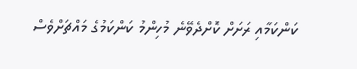ކަންކަމާއި ރަށަށް ކޮށްދެވޭނެ މުހިންމު ކަންކަމުގެ މައްޗަށްވެސް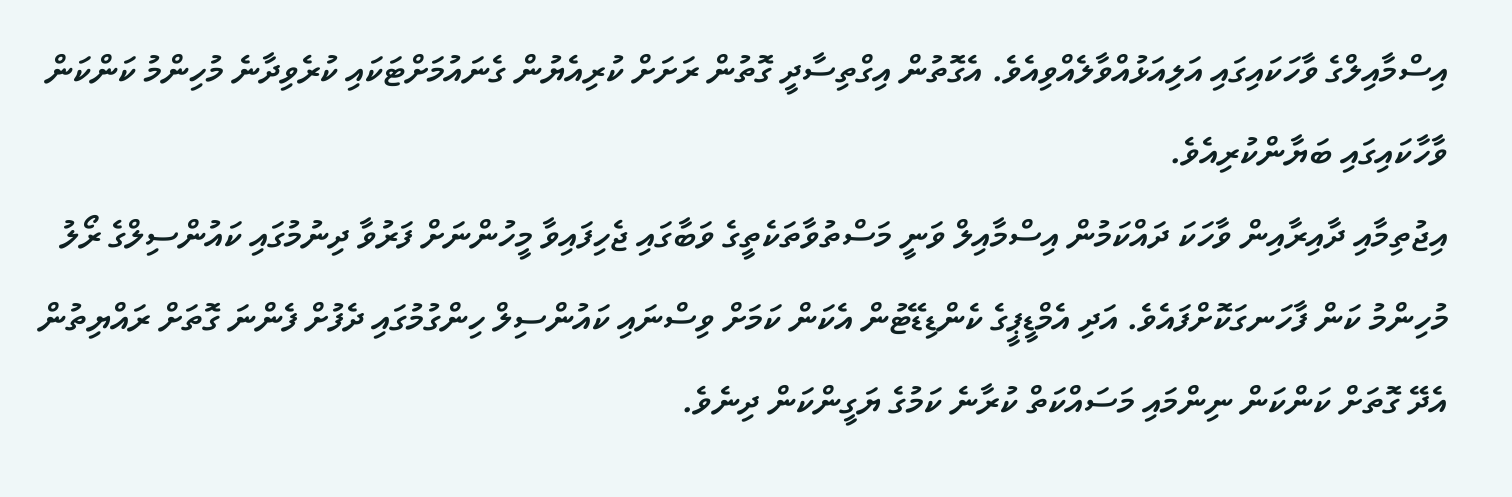އިސްމާއިލްގެ ވާހަކައިގައި އަލިއަޅުއްވާލެއްވިއެވެ. އެގޮތުން އިގްތިސާދީ ގޮތުން ރަށަށް ކުރިއެޔުން ގެނައުމަށްޓަކައި ކުރެވިދާނެ މުހިންމު ކަންކަން ވާހާކައިގައި ބަޔާންކުރިއެވެ.
އިޖުތިމާއި ދާއިރާއިން ވާހަކަ ދައްކަމުން އިސްމާއިލް ވަނީ މަސްތުވާތަކެތީގެ ވަބާގައި ޖެހިފައިވާ މީހުންނަށް ފަރުވާ ދިނުމުގައި ކައުންސިލްގެ ރޯލު މުހިންމު ކަން ފާހަނގަކޮށްފައެވެ. އަދި އެމްޑީޕީގެ ކެންޑިޑޭޓުން އެކަން ކަމަށް ވިސްނައި ކައުންސިލް ހިންގުމުގައި ދެފުށް ފެންނަ ގޮތަށް ރައްޔިތުން އެދޭ ގޮތަށް ކަންކަން ނިންމައި މަސައްކަތް ކުރާނެ ކަމުގެ ޔަގީންކަން ދިނެވެ.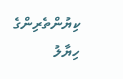ކިޔުންތެރިންގެ ހިޔާލު